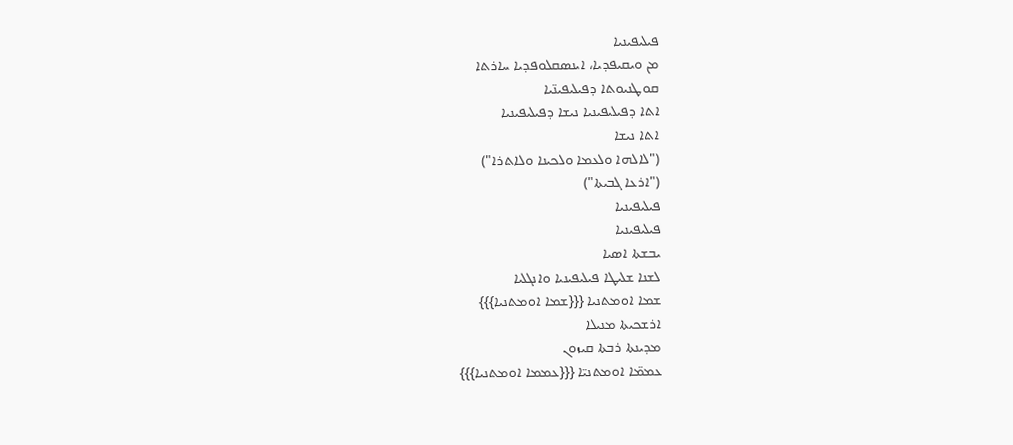ܦܝܠܝܦܝܢܝܐ
ܡܢ ܘܝܩܝܦܕܝܐ، ܐܝܢܣܩܠܘܦܕܝܐ ܚܐܪܬܐ
ܩܘܛܢܝܘܬܐ ܕܦܝܠܝܦܝܢ̈ܝܐ
ܐܬܐ ܕܦܝܠܝܦܝܢܝܐ ܢܝܫܐ ܕܦܝܠܝܦܝܢܝܐ
ܐܬܐ ܢܝܫܐ
("ܠܐܠܗܐ ܘܠܥܡܐ ܘܠܟܝܢܐ ܘܠܐܬܪܐ")
("ܐܪܥܐ ܓܒܝܬܐ")
ܦܝܠܝܦܝܢܝܐ
ܦܝܠܝܦܝܢܝܐ
ܝܒܫܬܐ ܐܣܝܐ
ܠܫܢܐ ܫܠܝܛܐ ܦܝܠܝܦܝܢܝܐ ܘܐܢܓܠܝܐ
ܫܡܐ ܐܘܡܬܢܝܐ {{{ܫܡܐ ܐܘܡܬܢܝܐ}}}
ܐܪܫܟܝܬܐ ܡܢܝܠܐ
ܡܕܝܢܬܐ ܪܒܬܐ ܩܝܙܘܢ
ܥܡܡ̈ܐ ܐܘܡܬܢܝ̈ܐ {{{ܥܡܡܐ ܐܘܡܬܢܝܐ}}}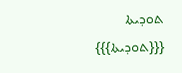ܬܘܕܝܬܐ {{{ܬܘܕܝܬܐ}}}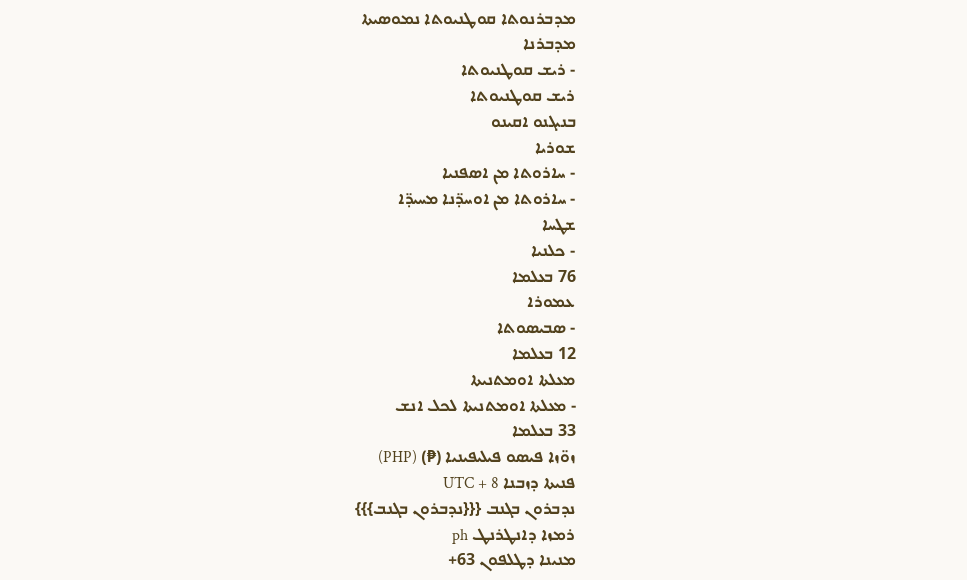ܡܕܒܪܢܘܬܐ ܩܘܛܢܝܘܬܐ ܢܡܘܣܝܬܐ
ܡܕܒܪܢܐ
- ܪܝܫ ܩܘܛܢܝܘܬܐ
ܪܝܫ ܩܘܛܢܝܘܬܐ
ܒܢܝܓܢܘ ܐܩܝܢܘ
ܫܘܪܝܐ
- ܚܐܪܘܬܐ ܡܢ ܐܣܦܢܝܐ
- ܚܐܪܘܬܐ ܡܢ ܐܘܚܕ̈ܢܐ ܡܚܝܕ̈ܐ
ܫܛܚܐ
- ܟܠܢܝܐ
76 ܒܥܠܡܐ
ܥܡܘܪܐ
- ܣܒܝܣܘܬܐ
12 ܒܥܠܡܐ
ܡܥܠܬܐ ܐܘܡܬܢܝܬܐ
- ܡܥܠܬܐ ܐܘܡܬܢܝܬܐ ܠܟܠ ܐܢܫ
33 ܒܥܠܡܐ
ܙܘ̈ܙܐ ܦܝܣܘ ܦܝܠܝܦܝܢܝܐ (₱) (PHP)
ܦܢܝܬܐ ܕܙܒܢܐ UTC + 8
ܢܕܒܪܘܢ ܒܓܢܒ {{{ܢܕܒܪܘܢ ܒܓܢܒ}}}
ܪܡܙܐ ܕܐܢܛܪܢܛ ph
ܡܢܝܢܐ ܕܛܠܦܘܢ 63+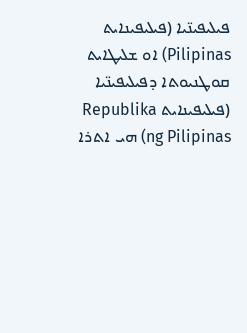ܦܝܠܝܦܝܢ̈ܝܐ (ܦܝܠܝܦܝܢܐܝܬ Pilipinas) ܐܘ ܫܠܝܛܐܝܬ ܩܘܛܢܝܘܬܐ ܕܦܝܠܝܦܝܢ̈ܝܐ (ܦܝܠܝܦܝܢܐܝܬ Republika ng Pilipinas) ܗܝ ܐܬܪܐ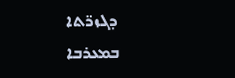ܕܓܙܪ̈ܬܐ ܒܡܥܪܒܐ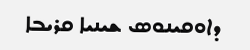ܕܐܘܩܝܢܘܣ ܫܝܢܝܐ ܩܪܝܒܐ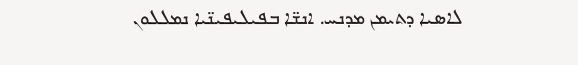ܠܐܣܝܐ ܕܬܝܡܢ ܡܕܢܚ. ܐܢܫ̈ܐ ܒܦܝܠܝܦܝܢ̈ܝܐ ܢܡܠܠܘܢ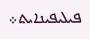ܦܝܠܝܦܝܢܐܝܬ܀